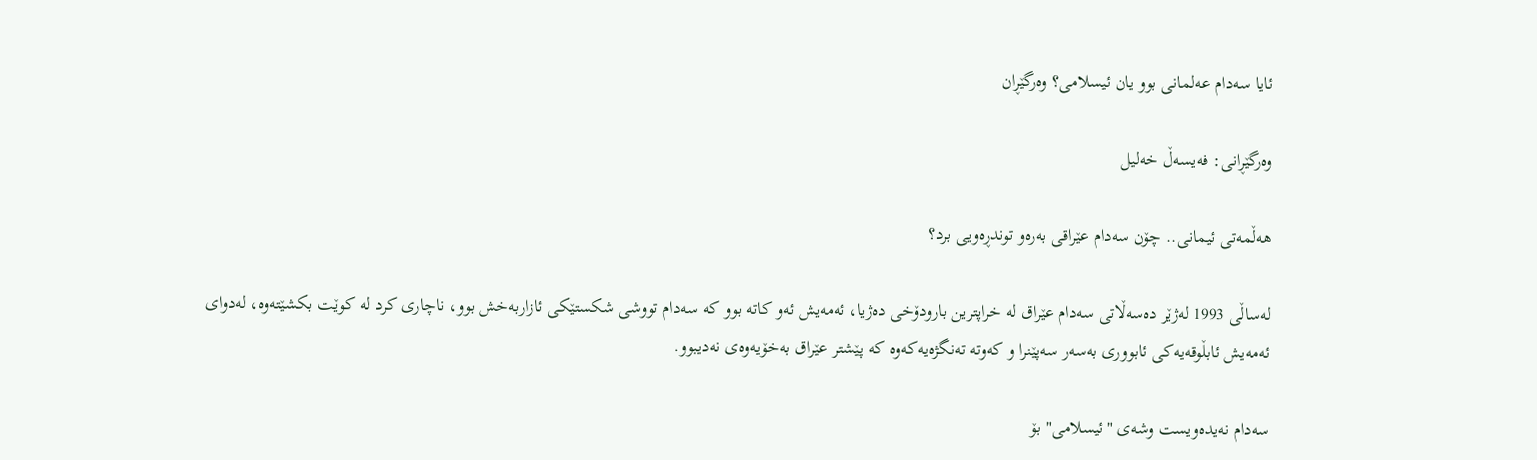ئایا سه‌دام عه‌لمانى بوو یان ئیسلامى؟ وەرگێڕان

وه‌رگێڕانى: فه‌یسه‌ڵ خه‌لیل

هه‌ڵمه‌تى ئیمانى.. چۆن سه‌دام عێراقى به‌ره‌و توندڕه‌ویى برد؟

له‌ساڵى 1993 له‌ژێر ده‌سه‌ڵاتى سه‌دام عێراق له‌ خراپترین بارودۆخى ده‌ژیا، ئه‌مه‌یش ئه‌و كاته‌ بوو كه‌ سه‌دام تووشى شكستێكى ئازاربه‌خش بوو، ناچارى كرد له‌ كوێت بكشێته‌وه‌، له‌دواى ئه‌مه‌یش ئابڵوقه‌یه‌كى ئابوورى به‌سه‌ر سه‌پێنرا و كه‌وته‌ ته‌نگژه‌یه‌كه‌وه‌ كه‌ پێشتر عێراق به‌خۆیه‌وه‌ى نه‌دیبوو.

سه‌دام نه‌یده‌ویست وشه‌ى "ئیسلامى" بۆ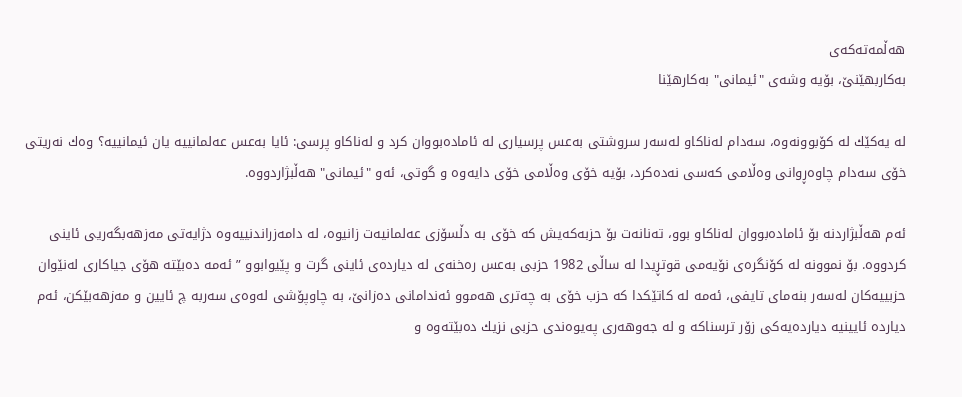هه‌ڵمه‌ته‌كه‌ى
به‌كاربهێنێ، بۆیه‌ وشه‌ى "ئیمانى" به‌كارهێنا

له‌ یه‌كێك له‌ كۆبوونه‌وه‌، سه‌دام له‌ناكاو له‌سه‌ر سروشتى به‌عس پرسیارى له‌ ئاماده‌بووان كرد و له‌ناكاو پرسى: ئایا به‌عس عه‌لمانییه‌ یان ئیمانییه‌؟ وه‌ك نه‌ریتى خۆى سه‌دام چاوه‌ڕوانى وه‌ڵامى كه‌سى نه‌ده‌كرد، بۆیه‌ خۆى وه‌ڵامى خۆى دایه‌وه‌ و گوتى، ئه‌و "ئیمانى" هه‌ڵبژاردووه‌.

ئه‌م هه‌ڵبژاردنه‌ بۆ ئاماده‌بووان له‌ناكاو بوو، ته‌نانه‌ت بۆ حزبه‌كه‌یش كه‌ خۆى به‌ دڵسۆزى عه‌لمانیه‌ت زانیوه‌، له‌ دامه‌زراندنییه‌وه‌ دژایه‌تى مه‌زهه‌بگه‌ریى ئاینى كردووه‌. بۆ نموونه‌ له‌ كۆنگره‌ى نۆیه‌مى قوتڕیدا له‌ ساڵى 1982 حزبى به‌عس ره‌خنه‌ى له‌ دیارده‌ى ئاینى گرت و پێیوابوو ”ئه‌مه‌ ده‌بێته‌ هۆى جیاكارى له‌نێوان حزبییه‌كان له‌سه‌ر بنه‌ماى تایفى، ئه‌مه‌ له‌ كاتێكدا كه‌ حزب خۆى به‌ چه‌تری هه‌موو ئه‌ندامانى ده‌زانێ، به‌ چاوپۆشى له‌وه‌ى سه‌ربه‌ چ ئایین و مه‌زهه‌بێكن، ئه‌م دیارده‌ ئایینیه‌ دیارده‌یه‌كى زۆر ترسناكه‌ و له‌ جه‌وهه‌رى په‌یوه‌ندى حزبى نزیك ده‌بێته‌وه‌ و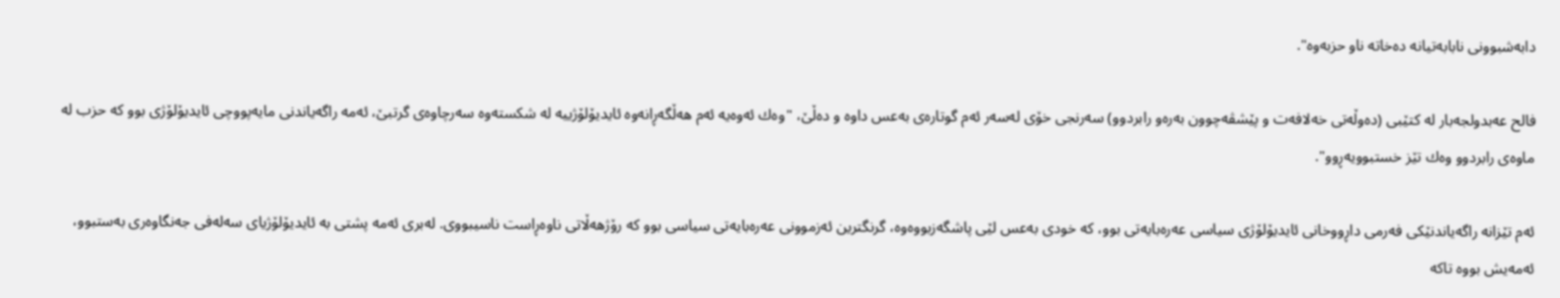دابه‌شبوونى نابابه‌تیانه‌ ده‌خاته‌ ناو حزبه‌وه‌".

فالح عه‌بدولجه‌بار له‌ كتێبى (ده‌وڵه‌تى خه‌لافه‌ت و پێشڤه‌چوون به‌ره‌و رابردوو) سه‌رنجى خۆى له‌سه‌ر ئه‌م گوتاره‌ى به‌عس داوه‌ و ده‌ڵێ، "وه‌ك ئه‌وه‌یه‌ ئه‌م هه‌ڵگه‌ڕانه‌وه‌ ئایدیۆلۆژییه‌ له‌ شكسته‌وه‌ سه‌رچاوه‌ى گرتبێ، ئه‌مه‌ راگه‌یاندنى مایه‌پووچى ئایدیۆلۆژى بوو كه‌ حزب له‌ ماوه‌ى رابردوو وه‌ك تێز خستبوويه‌ڕوو".

ئه‌م تێزانه‌ راگه‌یاندنێكى فه‌رمى داڕووخانى ئایدیۆلۆژى سیاسى عه‌ره‌بایه‌تى بوو، كه‌ خودى به‌عس لێى پاشگه‌زبووه‌وه‌، گرنگترین ئه‌زموونى عه‌ره‌بایه‌تى سیاسى بوو كه‌ رۆژهه‌ڵاتى ناوه‌ڕاست ناسیبووى. له‌برى ئه‌مه‌ پشتى به‌ ئایدیۆلۆژیاى سه‌له‌فى جه‌نگاوه‌رى به‌ستبوو، ئه‌مه‌یش بووه‌ تاكه‌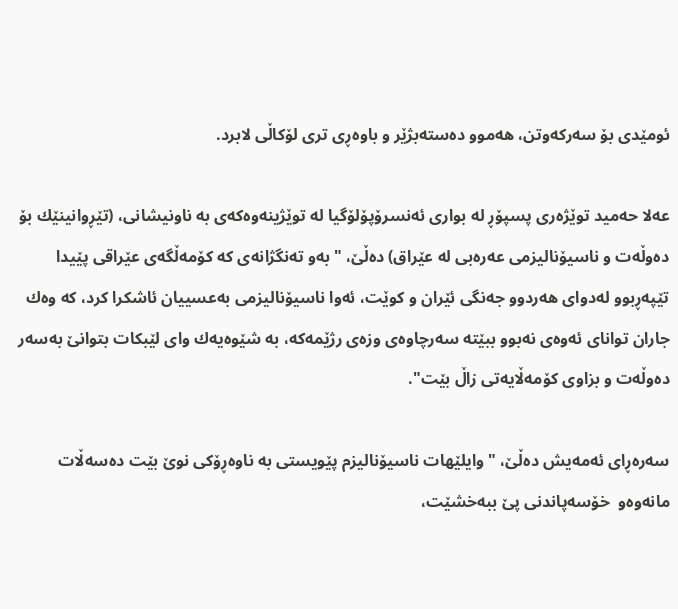ئومێدى بۆ سه‌ركه‌وتن، هه‌موو ده‌سته‌بژێر و باوه‌ڕى ترى لۆكاڵى لابرد.

عه‌لا حه‌مید توێژه‌رى پسپۆڕ له‌ بوارى ئه‌نسرۆپۆلۆگیا له‌ توێژینه‌وه‌كه‌ى به‌ ناونیشانى، (تێڕوانینێك بۆ ده‌وڵه‌ت و ناسیۆنالیزمى عه‌ره‌بى له‌ عێراق) ده‌ڵێ، "به‌و ته‌نگژانه‌ى كه‌ كۆمه‌ڵگه‌ى عێراقى پێیدا تێپه‌ڕبوو له‌دواى هه‌ردوو جه‌نگى ئێران و كوێت، ئه‌وا ناسیۆنالیزمى به‌عسییان ئاشكرا كرد، كه‌ وه‌ك جاران تواناى ئه‌وه‌ى نه‌بوو ببێته‌ سه‌رچاوه‌ى وزه‌ى رژێمه‌كه‌، به‌ شێوه‌یه‌ك واى لێبكات بتوانێ به‌سه‌ر ده‌وڵه‌ت و بزاوى كۆمه‌ڵایه‌تى زاڵ بێت".

سه‌ره‌ڕاى ئه‌مه‌یش ده‌ڵێ، "وایلێهات ناسیۆنالیزم پێویستى به‌ ناوه‌ڕۆكى نوێ بێت ده‌سه‌ڵات مانه‌وه‌و  خۆسه‌پاندنى پێ ببه‌خشێت،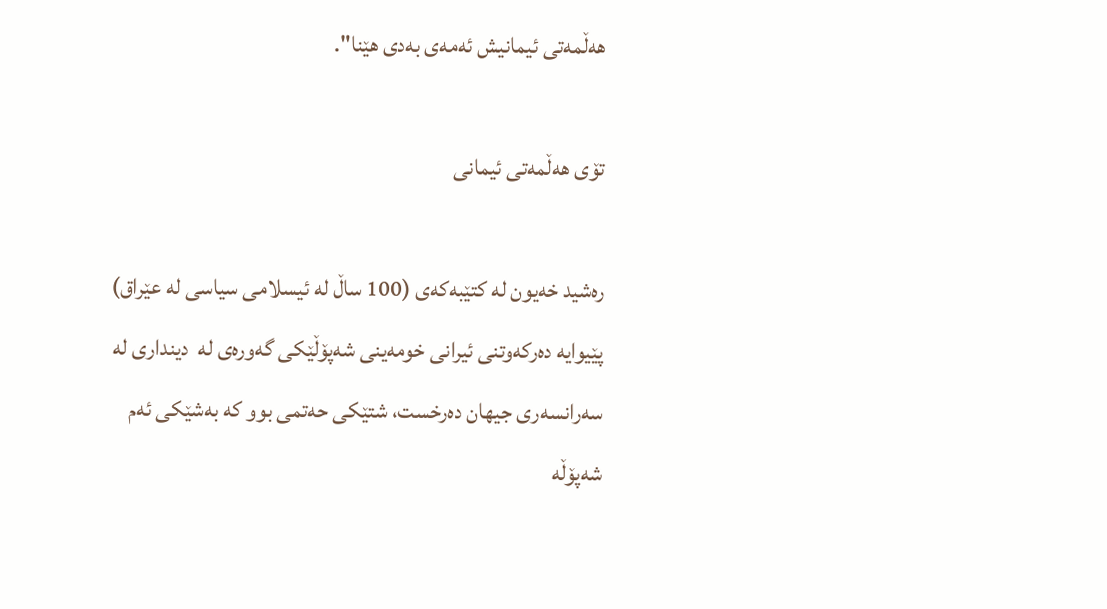هه‌ڵمه‌تى ئیمانیش ئه‌مه‌ى به‌دى هێنا".

تۆى هه‌ڵمه‌تى ئیمانى

ره‌شید خه‌یون له‌ كتێبه‌كه‌ى (100 ساڵ له‌ ئیسلامى سیاسى له‌ عێراق) پێیوایه‌ ده‌ركه‌وتنى ئیرانى خومه‌ینى شه‌پۆڵێكى گه‌وره‌ى له‌  دیندارى له‌ سه‌رانسه‌رى جیهان ده‌رخست، شتێكى حه‌تمى بوو كه‌ به‌شێكى ئه‌م شه‌پۆڵه‌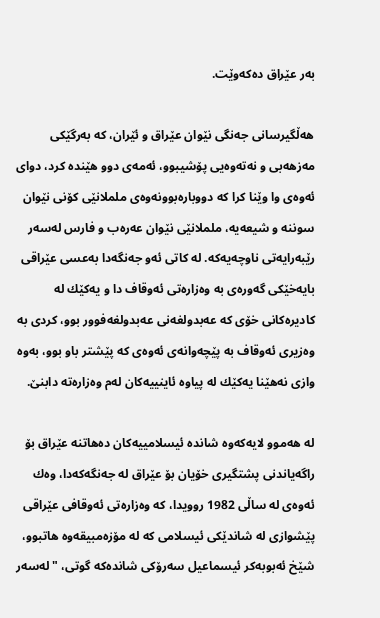به‌ر عێراق ده‌كه‌وێت.

هه‌ڵگیرسانى جه‌نگى نێوان عێراق و ئێران، كه‌ به‌رگێكى مه‌زهه‌بى و نه‌ته‌وه‌یى پۆشیبوو، ئه‌مه‌ى دوو هێنده‌ كرد، دواى ئه‌وه‌ى وا وێنا كرا كه‌ دووباره‌بوونه‌وه‌ى ململانێى كۆنی نێوان سوننه‌ و شیعه‌یه‌، ململانێى نێوان عه‌ره‌ب و فارس له‌سه‌ر رێبه‌رایه‌تى ناوچه‌یه‌كه‌. له‌ كاتى ئه‌و جه‌نگه‌دا به‌عسى عێراقى بایه‌خێكى گه‌وره‌ى به‌ وه‌زاره‌تى ئه‌وقاف دا و یه‌كێك له‌ كادیره‌كانى خۆى كه‌ عه‌بدولغه‌نى عه‌بدولغه‌فوور بوو، كردى به‌ وه‌زیرى ئه‌وقاف به‌ پێچه‌وانه‌ى ئه‌وه‌ى كه‌ پێشتر باو بوو، به‌وه‌ وازى نه‌هێنا یه‌كێك له‌ پیاوه‌ ئاینییه‌كان له‌م وه‌زاره‌ته‌ دابنێ.

له‌ هه‌موو لایه‌كه‌وه‌ شانده‌ ئیسلامییه‌كان ده‌هاتنه‌ عێراق بۆ راگه‌یاندنى پشتگیرى خۆیان بۆ عێراق له‌ جه‌نگه‌كه‌دا، وه‌ك ئه‌وه‌ى له‌ ساڵى 1982 روویدا، كه‌ وه‌زاره‌تى ئه‌وقافى عێراقى پێشوازى له‌ شاندێكى ئیسلامى كه‌ له‌ مۆزه‌مبیقه‌وه‌ هاتبوو، شێخ ئه‌بوبه‌كر ئیسماعیل سه‌رۆكى شانده‌كه‌ گوتى، "له‌سه‌ر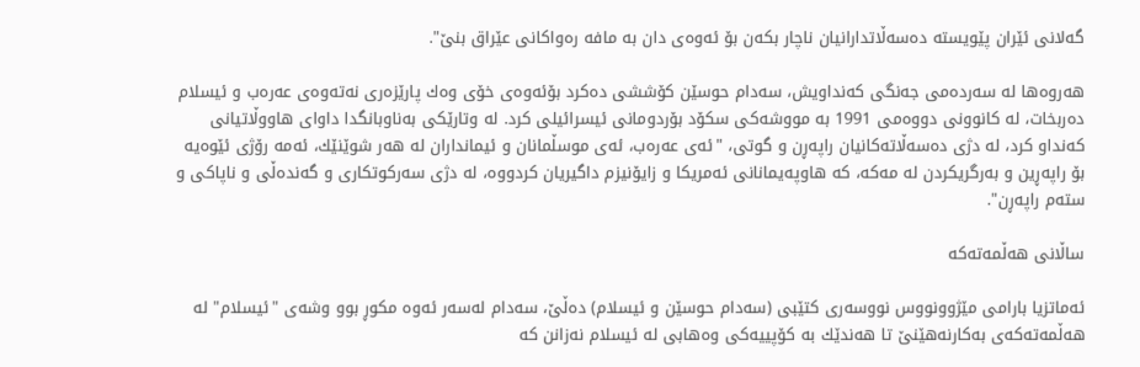گه‌لانى ئێران پێویسته‌ ده‌سه‌ڵاتدارانیان ناچار بكه‌ن بۆ ئه‌وه‌ى دان به‌ مافه‌ ره‌واكانى عێراق بنێ".

هه‌روه‌ها له‌ سه‌رده‌مى جه‌نگى كه‌نداویش، سه‌دام حوسێن كۆششى ده‌كرد بۆئه‌وه‌ى خۆى وه‌ك پارێزه‌رى نه‌ته‌وه‌ى عه‌ره‌ب و ئیسلام ده‌ربخات، له‌ كانوونى دووه‌مى 1991 به‌ مووشه‌كى سكۆد بۆردومانى ئیسرائیلى كرد. له‌ وتارێكى به‌ناوبانگدا داواى هاووڵاتیانى كه‌نداو كرد، له‌ دژى ده‌سه‌ڵاته‌كانیان راپه‌ڕن و گوتى، "ئه‌ى عه‌ره‌ب، ئه‌ى موسڵمانان و ئیمانداران له‌ هه‌ر شوێنێك، ئه‌مه‌ رۆژى ئێوه‌یه‌ بۆ راپه‌ڕین و به‌رگریكردن له‌ مه‌كه‌، كه‌ هاوپه‌یمانانى ئه‌مریكا و زایۆنیزم داگیریان كردووه‌، له‌ دژى سه‌ركوتكارى و گه‌نده‌ڵى و ناپاكى و سته‌م راپه‌ڕن".

ساڵانى هه‌ڵمه‌ته‌كه‌

ئه‌ماتزیا بارامى مێژوونووس نووسه‌رى كتێبى (سه‌دام حوسێن و ئیسلام) ده‌ڵێ، سه‌دام له‌سه‌ر ئه‌وه‌ مكوڕ بوو وشه‌ى "ئیسلام" له‌ هه‌ڵمه‌ته‌كه‌ى به‌كارنه‌هێنێ تا هه‌ندێك به‌ كۆپییه‌كى وه‌هابى له‌ ئیسلام نه‌زانن كه‌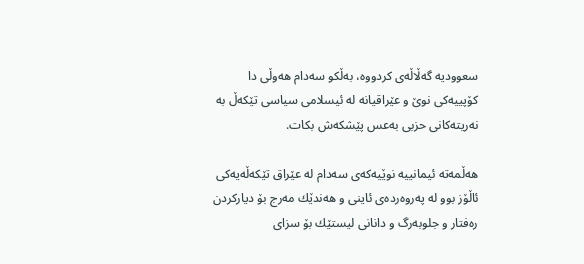سعوودیه‌ گه‌ڵاڵه‌ى كردووه‌، به‌ڵكو سه‌دام هه‌وڵى دا كۆپییه‌كى نوێ و عێراقیانه‌ له‌ ئیسلامى سیاسى تێكه‌ڵ به‌ نه‌ریته‌كانى حزبى به‌عس پێشكه‌ش بكات.

هه‌ڵمه‌ته‌ ئیمانییه‌ نوێیه‌كه‌ى سه‌دام له‌ عێراق تێكه‌ڵه‌یه‌كى ئاڵۆز بوو له‌ په‌روه‌رده‌ى ئاینى و هه‌ندێك مه‌رج بۆ دیاركردن ره‌فتار و جلوبه‌رگ و دانانى لیستێك بۆ سزاى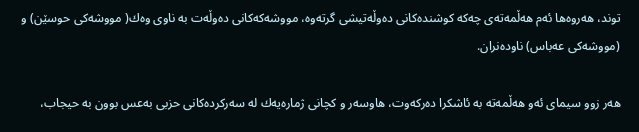توند، هه‌روه‌ها ئه‌م هه‌ڵمه‌ته‌ى چه‌كه‌ كوشنده‌كانى ده‌وڵه‌تیشى گرته‌وه‌، مووشه‌كه‌كانى ده‌وڵه‌ت به‌ ناوى وه‌ك( مووشه‌كى حوسێن) و (مووشه‌كى عه‌باس) ناوده‌نران.

هه‌ر زوو سیماى ئه‌و هه‌ڵمه‌ته‌ به‌ ئاشكرا ده‌ركه‌وت، هاوسه‌ر و كچانى ژماره‌یه‌ك له‌ سه‌ركرده‌كانى حزبى به‌عس بوون به‌ حیجاب،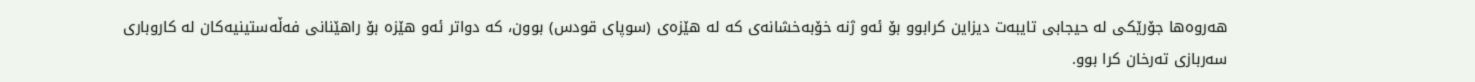هه‌روه‌ها جۆرێكى له‌ حیجابى تایبه‌ت دیزاین كرابوو بۆ ئه‌و ژنه‌ خۆبه‌خشانه‌ى كه‌ له‌ هێزه‌ى (سوپاى قودس) بوون، كه‌ دواتر ئه‌و هێزه‌ بۆ راهێنانى فه‌ڵه‌ستینیه‌كان له‌ كاروبارى سه‌ربازى ته‌رخان كرا بوو.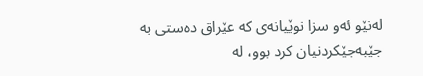له‌نێو ئه‌و سزا نوێیانه‌ى كه‌ عێراق ده‌ستى به‌ جێبه‌جێكردنیان كرد بوو، له‌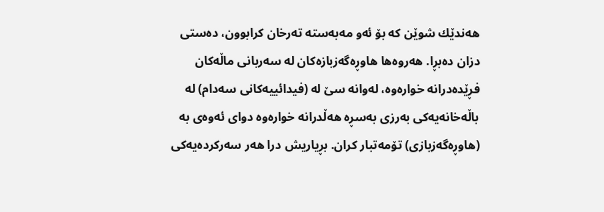هه‌ندێك شوێن كه‌ بۆ ئه‌و مه‌به‌سته‌ ته‌رخان كرابوون، ده‌ستى دزان ده‌بڕا. هه‌روه‌ها هاوڕه‌گه‌زبازه‌كان له‌ سه‌ربانى ماڵه‌كان فڕێده‌درانه‌ خواره‌وه‌، له‌وانه‌ سێ له‌ (فیدائییه‌كانى سه‌دام) له‌ باڵه‌خانه‌یه‌كى به‌رزى به‌سڕه‌ هه‌ڵدرانه‌ خواره‌وه‌ دواى ئه‌وه‌ى به‌ (هاوڕه‌گه‌زبازى) تۆمه‌تبار كران. بڕیاریش درا هه‌ر سه‌ركرده‌یه‌كى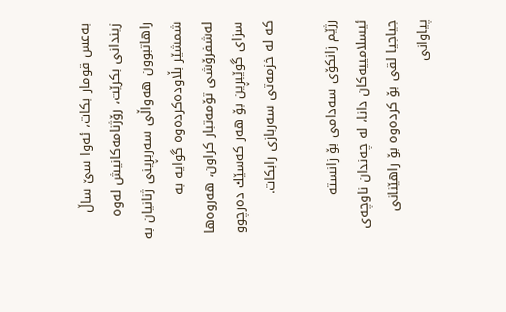به‌عس قومار بكات، ئه‌وا سێ ساڵ زیندانى بكرێت، رۆژنامه‌كانیش له‌وه‌ راهاتبوون هه‌واڵى سه‌ربڕینى ژنانیان به‌ شمشێر بڵاوده‌كرده‌وه‌ گوایه‌ به‌ له‌شفرۆشى تۆمه‌تبار كراون، هه‌روه‌ها سزاى گوێبڕین بۆ هه‌ر كه‌سێك ده‌رچوو كه‌ له‌ خزمه‌تى سه‌ربازى رابكات.

رژێم زانكۆى سه‌دامى بۆ زانسته‌ ئیسلامییه‌كان دانا، له‌ چه‌ندان ناوچه‌ى جیاجیا لقى بۆ كرده‌وه‌ بۆ راهێنانى پیاوانى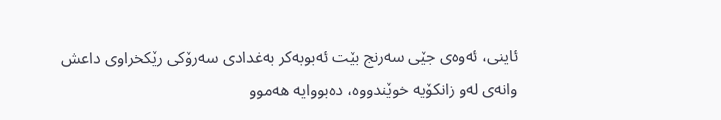ئاینى، ئه‌وه‌ى جێى سه‌رنج بێت ئه‌بوبه‌كر به‌غدادى سه‌رۆكى رێكخراوى داعش وانه‌ى له‌و زانكۆیه‌ خوێندووه‌، ده‌بووایه‌ هه‌موو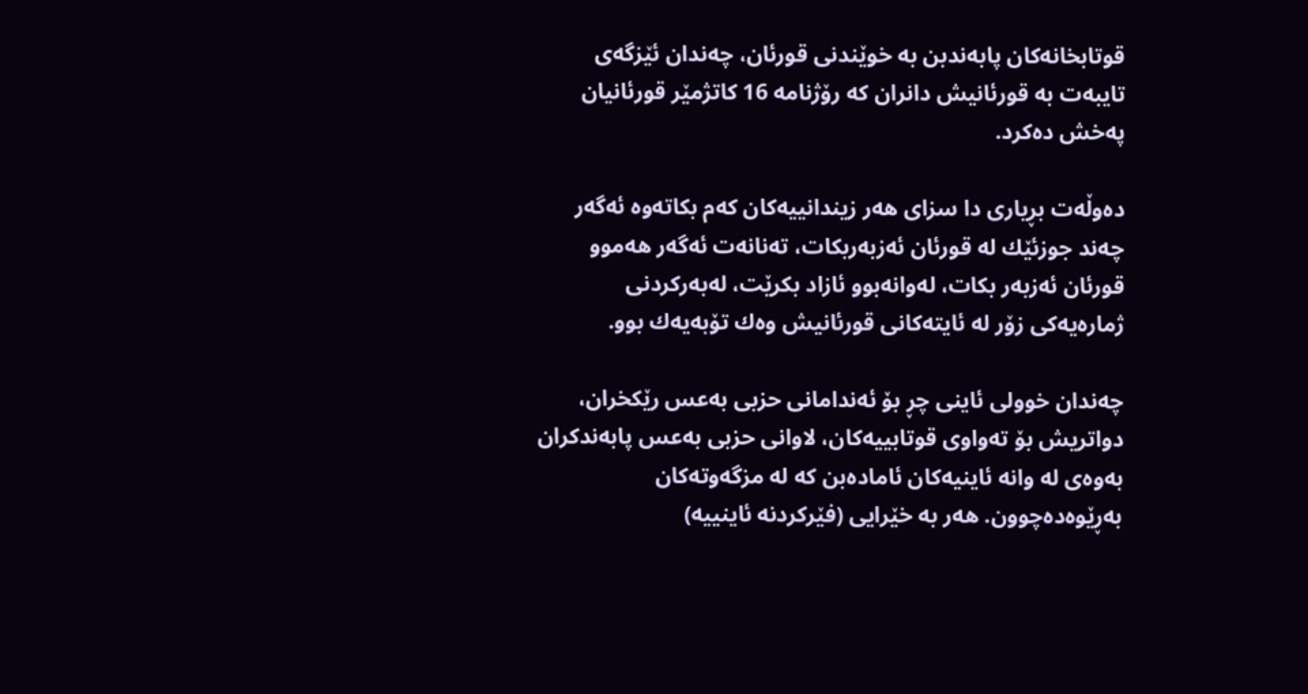قوتابخانه‌كان پابه‌ندبن به‌ خوێندنى قورئان، چه‌ندان ئێزگه‌ى تایبه‌ت به‌ قورئانیش دانران كه‌ رۆژنامه‌ 16 كاتژمێر قورئانیان په‌خش ده‌كرد.

ده‌وڵه‌ت بڕیارى دا سزاى هه‌ر زیندانییه‌كان كه‌م بكاته‌وه‌ ئه‌گه‌ر چه‌ند جوزئێك له‌ قورئان ئه‌زبه‌ربكات، ته‌نانه‌ت ئه‌گه‌ر هه‌موو قورئان ئه‌زبه‌ر بكات، له‌وانه‌بوو ئازاد بكرێت، له‌به‌ركردنى ژماره‌یه‌كى زۆر له‌ ئایته‌كانى قورئانیش وه‌ك تۆبه‌یه‌ك بوو.

چه‌ندان خوولى ئاینى چڕ بۆ ئه‌ندامانى حزبى به‌عس رێكخران، دواتریش بۆ ته‌واوى قوتابییه‌كان، لاوانى حزبى به‌عس پابه‌ندكران به‌وه‌ى له‌ وانه‌ ئاینیه‌كان ئاماده‌بن كه‌ له‌ مزگه‌وته‌كان به‌ڕێوه‌ده‌چوون. هه‌ر به‌ خێرایى (فێركردنه‌ ئاینییه‌)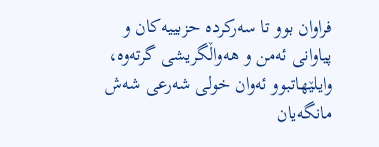فراوان بوو تا سه‌ركرده‌ حزبییه‌كان و پیاوانى ئه‌من و هه‌واڵگریشى گرته‌وه‌، وایلێهاتبوو ئه‌وان خولى شه‌رعى شه‌ش مانگه‌یان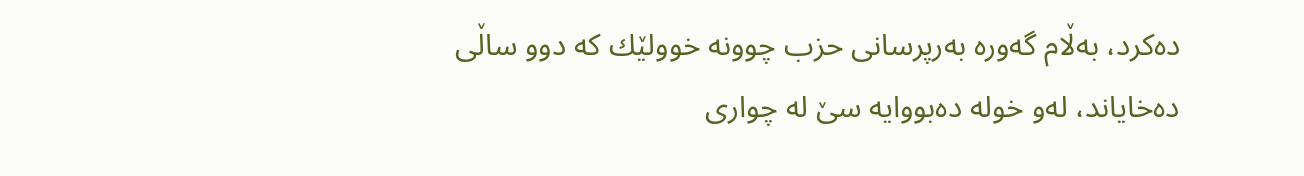ده‌كرد، به‌ڵام گه‌وره‌ به‌رپرسانى حزب چوونه‌ خوولێك كه‌ دوو ساڵى ده‌خایاند، له‌و خوله‌ ده‌بووایه‌ سێ له‌ چوارى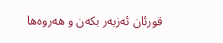قورئان ئه‌زبه‌ر بكه‌ن و هه‌روه‌ها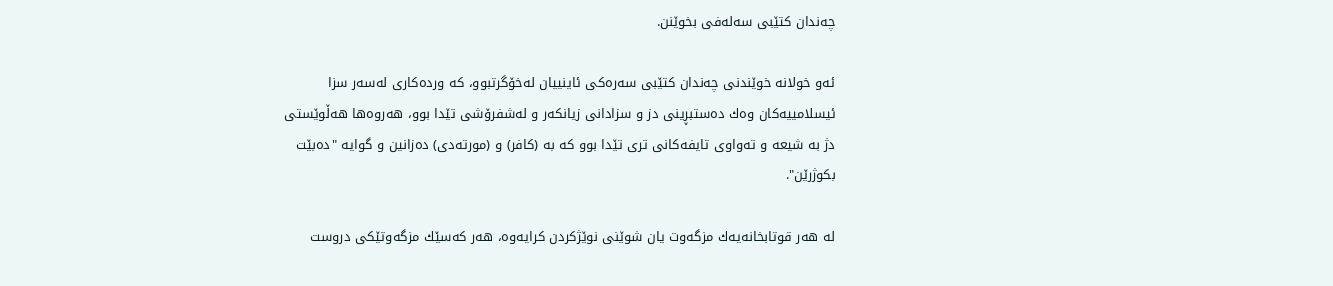چه‌ندان كتێبى سه‌له‌فى بخوێنن.

ئه‌و خولانه‌ خوێندنى چه‌ندان كتێبی سه‌ره‌كى ئاینییان له‌خۆگرتبوو، كه‌ ورده‌كارى له‌سه‌ر سزا ئیسلامییه‌كان وه‌ك ده‌ستبڕینى دز و سزادانى زیانكه‌ر و له‌شفرۆشى تێدا بوو، هه‌روه‌ها هه‌ڵوێستى دژ به‌ شیعه‌ و ته‌واوى تایفه‌كانى ترى تێدا بوو كه‌ به‌ (كافر) و (مورته‌دى) ده‌زانین و گوایه‌ "ده‌بێت بكوژرێن".

له‌ هه‌ر قوتابخانه‌یه‌ك مزگه‌وت یان شوێنى نوێژكردن كرایه‌وه‌، هه‌ر كه‌سێك مزگه‌وتێكى دروست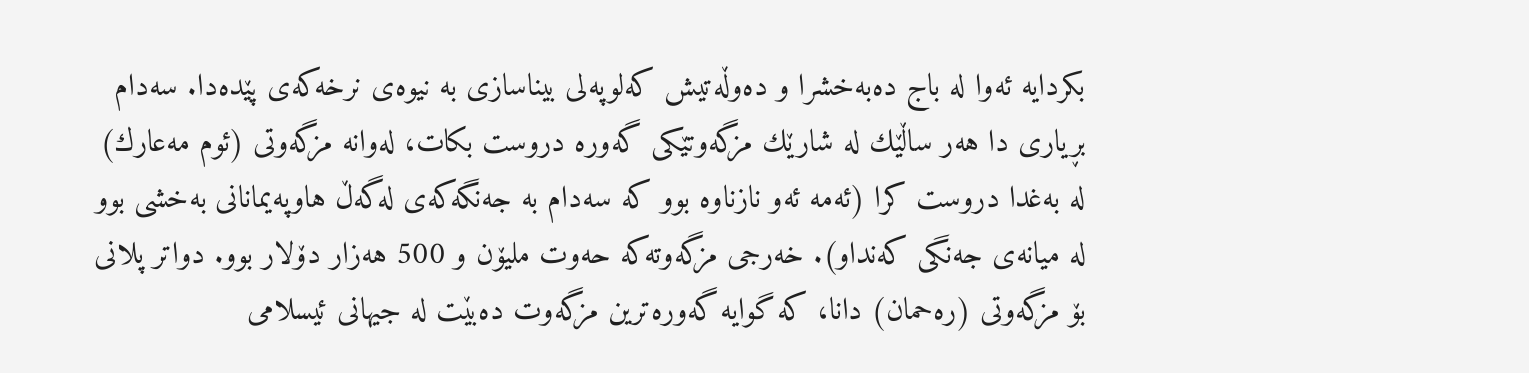بكردایه‌ ئه‌وا له‌ باج ده‌به‌خشرا و ده‌وڵه‌تیش كه‌لوپه‌لى بیناسازى به‌ نیوه‌ى نرخه‌كه‌ى پێده‌دا. سه‌دام بڕیارى دا هه‌ر ساڵێك له‌ شارێك مزگه‌وتێكى گه‌وره‌ دروست بكات، له‌وانه‌ مزگه‌وتى (ئوم مه‌عارك) له‌ به‌غدا دروست كرا (ئه‌مه‌ ئه‌و نازناوه‌ بوو كه‌ سه‌دام به‌ جه‌نگه‌كه‌ى له‌گه‌ڵ هاوپه‌یمانانى به‌خشى بوو له‌ میانه‌ى جه‌نگى كه‌نداو). خه‌رجى مزگه‌وته‌كه‌ حه‌وت ملیۆن و 500 هه‌زار دۆلار بوو. دواتر پلانى بۆ مزگه‌وتى (ره‌حمان) دانا، كه‌ گوایه‌ گه‌وره‌ترین مزگه‌وت ده‌بێت له‌ جیهانى ئیسلامى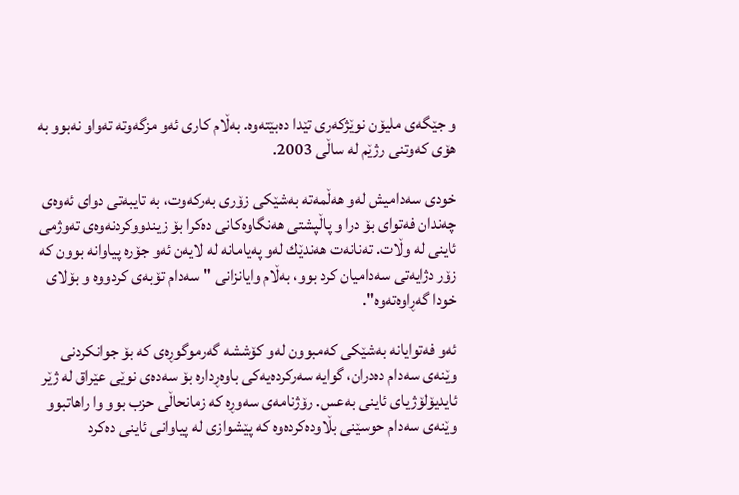و جێگه‌ى ملیۆن نوێژكه‌رى تێدا ده‌بێته‌وه‌. به‌ڵام كارى ئه‌و مزگه‌وته‌ ته‌واو نه‌بوو به‌ هۆى كه‌وتنى رژێم له‌ ساڵى 2003.

خودى سه‌دامیش له‌و هه‌ڵمه‌ته‌ به‌شێكى زۆرى به‌ركه‌وت، به‌ تایبه‌تى دواى ئه‌وه‌ى چه‌ندان فه‌تواى بۆ درا و پاڵپشتى هه‌نگاوه‌كانى ده‌كرا بۆ زیندووكردنه‌وه‌ى ته‌وژمى ئاینى له‌ وڵات. ته‌نانه‌ت هه‌ندێك له‌و په‌یامانه‌ له‌ لایه‌ن ئه‌و جۆره‌ پیاوانه‌ بوون كه‌ زۆر دژایه‌تى سه‌دامیان كرد بوو، به‌ڵام وایانزانى "سه‌دام تۆبه‌ى كردووه‌ و بۆلاى خودا گه‌ڕاوه‌ته‌وه‌".

ئه‌و فه‌توایانه‌ به‌شێكى كه‌مبوون له‌و كۆششه‌ گه‌رموگوڕه‌ى كه‌ بۆ جوانكردنى وێنه‌ى سه‌دام ده‌دران، گوایه‌ سه‌ركرده‌یه‌كى باوه‌ڕداره‌ بۆ سه‌ده‌ى نوێى عێراق له‌ ژێر ئایدیۆلۆژیاى ئاینى به‌عس. رۆژنامه‌ى سه‌وڕه‌ كه‌ زمانحاڵى حزب بوو وا راهاتبوو وێنه‌ى سه‌دام حوسێنى بڵاوده‌كرده‌وه‌ كه‌ پێشوازى له‌ پیاوانى ئاینى ده‌كرد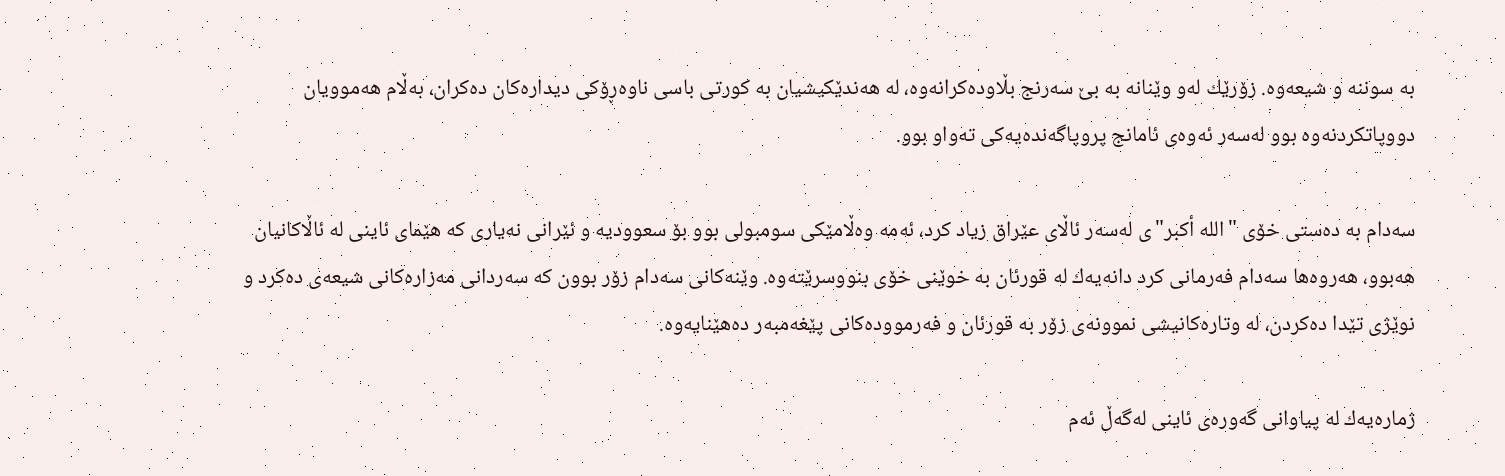به‌ سوننه‌ و شیعه‌وه‌. زۆرێك له‌و وێنانه‌ به‌ بێ سه‌رنج بڵاوده‌كرانه‌وه‌، له‌ هه‌ندێكیشیان به‌ كورتى باسى ناوه‌ڕۆكى دیداره‌كان ده‌كران، به‌ڵام هه‌موویان دووپاتكردنه‌وه‌ بوو له‌سه‌ر ئه‌وه‌ى ئامانج پروپاگه‌نده‌یه‌كى ته‌واو بوو.

سه‌دام به‌ ده‌ستى خۆى "الله أكبر"ى له‌سه‌ر ئاڵاى عێراق زیاد كرد، ئه‌مه‌ وه‌ڵامێكى سومبولى بوو بۆ سعوودیه‌ و ئێرانى نه‌یارى كه‌ هێماى ئاینى له‌ ئاڵاكانیان هه‌بوو، هه‌روه‌ها سه‌دام فه‌رمانى كرد دانه‌یه‌ك له‌ قورئان به‌ خوێنى خۆى بنووسرێته‌وه‌. وێنه‌كانى سه‌دام زۆر بوون كه‌ سه‌ردانى مه‌زاره‌كانى شیعه‌ى ده‌كرد و نوێژى تێدا ده‌كردن، له‌ وتاره‌كانیشى نموونه‌ى زۆر به‌ قورئان و فه‌رمووده‌كانى پێغه‌مبه‌ر ده‌هێنایه‌وه‌.

ژماره‌یه‌ك له‌ پیاوانى گه‌وره‌ى ئاینى له‌گه‌ڵ ئه‌م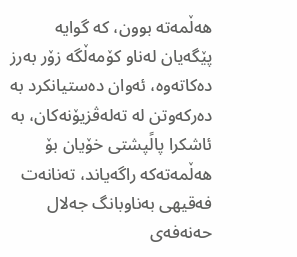هه‌ڵمه‌ته‌ بوون، كه‌ گوایه‌ پێگه‌یان له‌ناو كۆمه‌ڵگه‌ زۆر به‌رز ده‌كاته‌وه‌، ئه‌وان ده‌ستیانكرد به‌ ده‌ركه‌وتن له‌ ته‌له‌ڤزیۆنه‌كان، به‌ ئاشكرا پالًپشتى خۆیان بۆ هه‌ڵمه‌ته‌كه‌ راگه‌یاند، ته‌نانه‌ت فه‌قیهى به‌ناوبانگ جه‌لال حه‌نه‌فه‌ى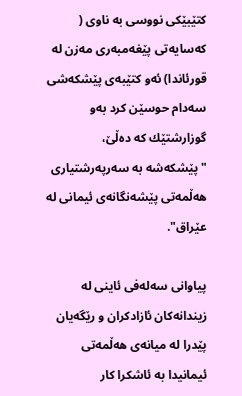كتێبێكى نووسی به‌ ناوى ( كه‌سایه‌تى پێغه‌مبه‌رى مه‌زن له‌ قورئاندا) ئه‌و كتێبه‌ى پێشكه‌شى سه‌دام حوسێن كرد به‌و گوزارشتێك كه‌ ده‌ڵێ، "پێشكه‌شه‌ به‌ سه‌رپه‌رشتیارى هه‌ڵمه‌تى پێشه‌نگانه‌ى ئیمانى له‌ عێراق".

پیاوانى سه‌له‌فى ئاینى له‌ زیندانه‌كان ئازادكران و رێگه‌یان پێدرا له‌ میانه‌ى هه‌ڵمه‌تى ئیمانیدا به‌ ئاشكرا كار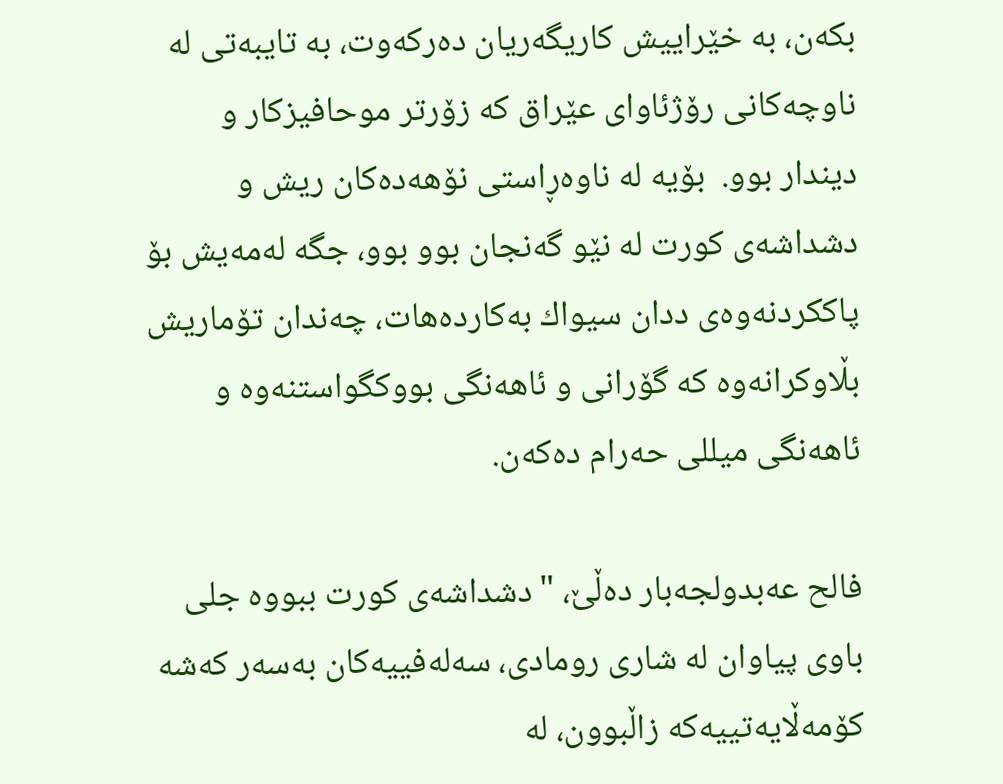بكه‌ن، به‌ خێراییش كاریگه‌ریان ده‌ركه‌وت، به‌ تایبه‌تى له‌ ناوچه‌كانى رۆژئاواى عێراق كه‌ زۆرتر موحافیزكار و دیندار بوو.  بۆیه‌ له‌ ناوه‌ڕاستى نۆهه‌ده‌كان ریش و دشداشه‌ى كورت له‌ نێو گه‌نجان بوو بوو، جگه‌ له‌مه‌یش بۆ پاككردنه‌وه‌ى ددان سیواك به‌كارده‌هات، چه‌ندان تۆماریش بڵاوكرانه‌وه‌ كه‌ گۆرانى و ئاهه‌نگى بووكگواستنه‌وه‌ و ئاهه‌نگى میللى حه‌رام ده‌كه‌ن.

فالح عه‌بدولجه‌بار ده‌ڵێ، "دشداشه‌ى كورت ببووه‌ جلى باوى پیاوان له‌ شارى رومادى، سه‌له‌فییه‌كان به‌سه‌ر كه‌شه‌ كۆمه‌ڵایه‌تییه‌كه‌ زاڵبوون، له‌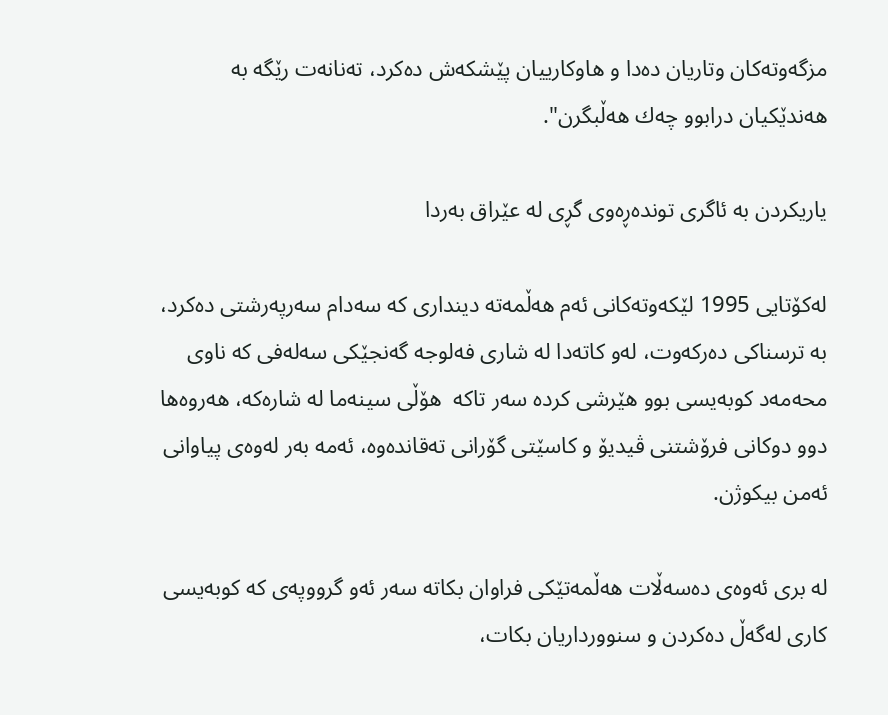مزگه‌وته‌كان وتاریان ده‌دا و هاوكارییان پێشكه‌ش ده‌كرد، ته‌نانه‌ت رێگه‌ به‌ هه‌ندێكیان درابوو چه‌ك هه‌ڵبگرن".

یاریكردن به‌ ئاگرى تونده‌ڕه‌وى گڕى له‌ عێراق به‌ردا

له‌كۆتایى 1995 لێكه‌وته‌كانى ئه‌م هه‌ڵمه‌ته‌ دیندارى كه‌ سه‌دام سه‌رپه‌رشتى ده‌كرد، به‌ ترسناكى ده‌ركه‌وت، له‌و كاته‌دا له‌ شارى فه‌لوجه‌ گه‌نجێكى سه‌له‌فى كه‌ ناوى محه‌مه‌د كوبه‌یسى بوو هێرشى كرده‌ سه‌ر تاكه‌  هۆڵى سینه‌ما له‌ شاره‌كه‌، هه‌روه‌ها دوو دوكانى فرۆشتنى ڤیدیۆ و كاسێتى گۆرانى ته‌قانده‌وه‌، ئه‌مه‌ به‌ر له‌وه‌ى پیاوانى ئه‌من بیكوژن.

له‌ برى ئه‌وه‌ى ده‌سه‌ڵات هه‌ڵمه‌تێكى فراوان بكاته‌ سه‌ر ئه‌و گرووپه‌ى كه‌ كوبه‌یسى كارى له‌گه‌ڵ ده‌كردن و سنوورداریان بكات،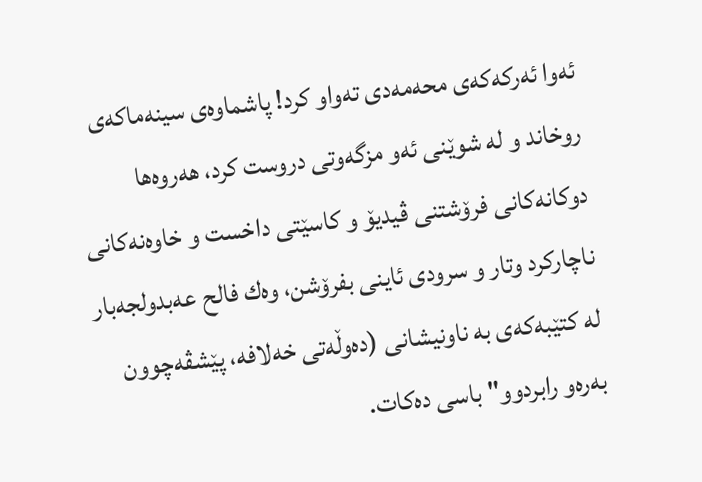ئه‌وا ئه‌ركه‌كه‌ى محه‌مه‌دى ته‌واو كرد! پاشماوه‌ى سینه‌ماكه‌ى روخاند و له‌ شوێنى ئه‌و مزگه‌وتى دروست كرد، هه‌روه‌ها دوكانه‌كانى فرۆشتنى ڤیدیۆ و كاسێتى داخست و خاوه‌نه‌كانى ناچاركرد وتار و سرودى ئاینى بفرۆشن، وه‌ك فالح عه‌بدولجه‌بار له‌ كتێبه‌كه‌ى به‌ ناونیشانى (ده‌وڵه‌تى خه‌لافه‌، پێشڤه‌چوون به‌ره‌و رابردوو" باسى ده‌كات.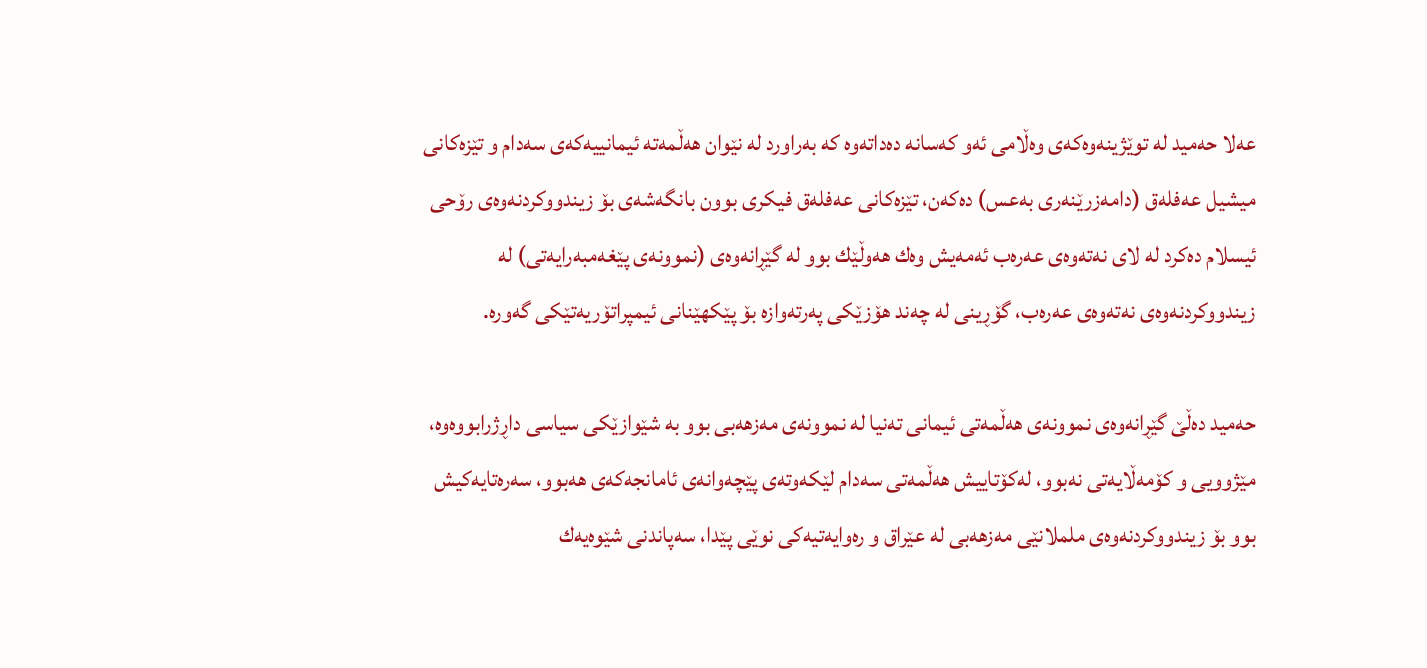عه‌لا حه‌مید له‌ توێژینه‌وه‌كه‌ى وه‌ڵامى ئه‌و كه‌سانه‌ ده‌داته‌وه‌ كه‌ به‌راورد له‌ نێوان هه‌ڵمه‌ته‌ ئیمانییه‌كه‌ى سه‌دام و تێزه‌كانى میشیل عه‌فله‌ق (دامه‌زرێنه‌رى به‌عس) ده‌كه‌ن، تێزه‌كانى عه‌فله‌ق فیكرى بوون بانگه‌شه‌ى بۆ زیندووكردنه‌وه‌ى رۆحى ئیسلام ده‌كرد له‌ لاى نه‌ته‌وه‌ى عه‌ره‌ب ئه‌مه‌یش وه‌ك هه‌وڵێك بوو له‌ گێڕانه‌وه‌ى (نموونه‌ى پێغه‌مبه‌رایه‌تى) له‌ زیندووكردنه‌وه‌ى نه‌ته‌وه‌ى عه‌ره‌ب، گۆڕینى له‌ چه‌ند هۆزێكى په‌رته‌وازه‌ بۆ پێكهێنانى ئیمپراتۆریه‌تێكى گه‌وره‌.

حه‌مید ده‌ڵێ گێڕانه‌وه‌ى نموونه‌ى هه‌ڵمه‌تى ئیمانى ته‌نیا له‌ نموونه‌ى مه‌زهه‌بى بوو به‌ شێوازێكى سیاسى داڕژرابووه‌وه‌، مێژوویى و كۆمه‌ڵایه‌تى نه‌بوو، له‌كۆتاییش هه‌ڵمه‌تى سه‌دام لێكه‌وته‌ى پێچه‌وانه‌ى ئامانجه‌كه‌ى هه‌بوو، سه‌ره‌تایه‌كیش بوو بۆ زیندووكردنه‌وه‌ى ململانێى مه‌زهه‌بى له‌ عێراق و ره‌وایه‌تیه‌كى نوێى پێدا، سه‌پاندنى شێوه‌یه‌ك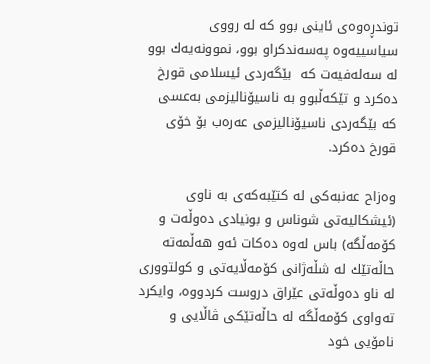توندڕه‌وه‌ى ئاینى بوو كه‌ له‌ رووى سیاسییه‌وه‌ په‌سه‌ندكراو بوو، نموونه‌یه‌ك بوو له‌ سه‌له‌فیه‌ت كه‌  بێگه‌ردى ئیسلامى قورخ ده‌كرد و تێكه‌ڵبوو به‌ ناسیۆنالیزمى به‌عسى كه‌ بێگه‌ردى ناسیۆنالیزمى عه‌ره‌ب بۆ خۆى قورخ ده‌كرد.

وه‌زاح عه‌نبه‌كى له‌ كتێبه‌كه‌ى به‌ ناوى (ئیشكالیه‌تى شوناس و بونیادى ده‌وڵه‌ت و كۆمه‌ڵگه‌) باس له‌وه‌ ده‌كات ئه‌و هه‌ڵمه‌ته‌ حاڵه‌تێك له‌ شڵه‌ژانى كۆمه‌ڵایه‌تى و كولتوورى له‌ ناو ده‌وڵه‌تى عێراق دروست كردووه‌، وایكرد ته‌واوى كۆمه‌ڵگه‌ له‌ حاڵه‌تێكى ڤاڵایى و نامۆیى خود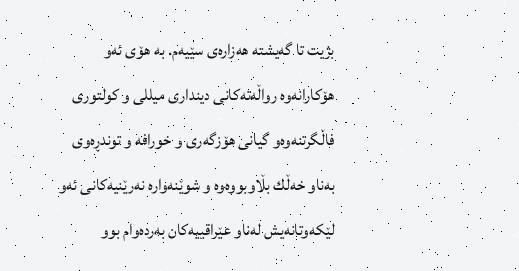بژیت تا گه‌یشته‌ هه‌زاره‌ى سێیه‌م. به‌ هۆى ئه‌و هۆكارانه‌وه‌ رواڵه‌ته‌كانى دیندارى میللى و كولتورى فاڵگرتنه‌وه‌و گیانى هۆزگه‌رى و خورافه‌ و توندڕه‌وى به‌ناو خه‌ڵك بڵاوبووه‌وه‌ و شوێنه‌واره‌ نه‌رێنیه‌كانى ئه‌و لێكه‌وتانه‌یش له‌ناو عێراقییه‌كان به‌رده‌وام بوو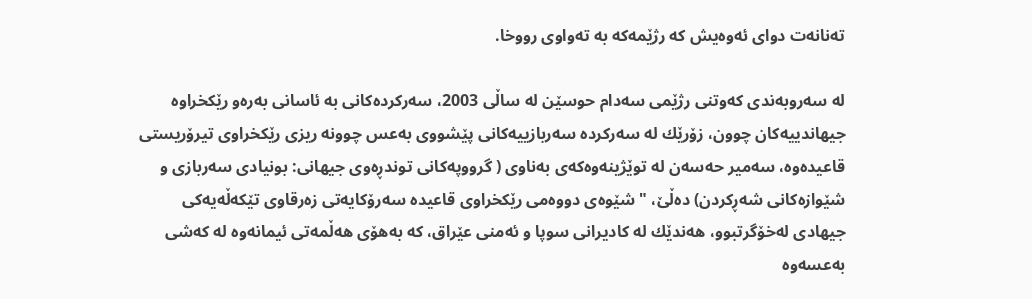ته‌نانه‌ت دواى ئه‌وه‌یش كه‌ رژێمه‌كه‌ به‌ ته‌واوى رووخا.

له‌ سه‌روبه‌ندى كه‌وتنى رژێمى سه‌دام حوسێن له‌ ساڵى 2003، سه‌ركرده‌كانى به‌ ئاسانى به‌ره‌و رێكخراوه‌ جیهاندییه‌كان چوون، زۆرێك له‌ سه‌ركرده‌ سه‌ربازییه‌كانى پێشووى به‌عس چوونه‌ ریزى رێكخراوى تیرۆریستى قاعیده‌وه‌، سه‌میر حه‌سه‌ن له‌ توێژینه‌وه‌كه‌ى به‌ناوى ( گرووپه‌كانى توندڕه‌وى جیهانى: بونیادى سه‌ربازى و شێوازه‌كانى شه‌ڕكردن) ده‌ڵێ، "شێوه‌ى دووه‌مى رێكخراوى قاعیده‌ سه‌رۆكایه‌تى زه‌رقاوى تێكه‌ڵه‌یه‌كى جیهادى له‌خۆگرتبوو، هه‌ندێك له‌ كادیرانى سوپا و ئه‌منى عێراق، كه‌ به‌هۆى هه‌ڵمه‌تى ئیمانه‌وه‌ له‌ كه‌شى به‌عسه‌وه‌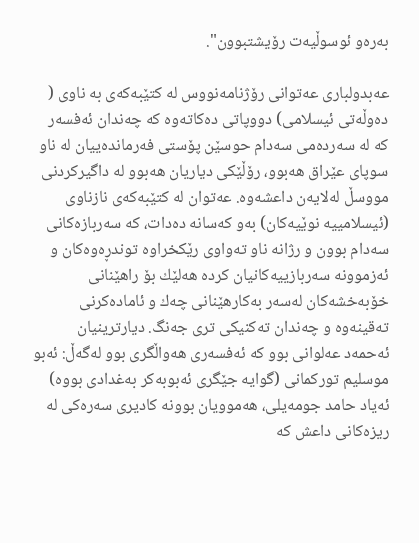به‌ره‌و ئوسوڵیه‌ت رۆیشتبوون".

عه‌بدولبارى عه‌توانى رۆژنامه‌نووس له‌ كتێبه‌كه‌ى به‌ ناوى ( ده‌وڵه‌تى ئیسلامى) دووپاتى ده‌كاته‌وه‌ كه‌ چه‌ندان ئه‌فسه‌ر كه‌ له‌ سه‌رده‌مى سه‌دام حوسێن پۆستى فه‌رمانده‌ییان له‌ ناو سوپاى عێراق هه‌بوو، رۆڵێكى دیاریان هه‌بوو له‌ داگیركردنى مووسڵ له‌لایه‌ن داعشه‌وه‌. عه‌توان له‌ كتێبه‌كه‌ى نازناوى (ئیسلامییه‌ نوێیه‌كان) به‌و كه‌سانه‌ ده‌دات، كه‌ سه‌ربازه‌كانى سه‌دام بوون و رژانه‌ ناو ته‌واوى رێكخراوه‌ توندڕه‌وه‌كان و ئه‌زموونه‌ سه‌ربازییه‌كانیان كرده‌ هه‌لێك بۆ راهێنانى خۆبه‌خشه‌كان له‌سه‌ر به‌كارهێنانى چه‌ك و ئاماده‌كرنى ته‌قینه‌وه‌ و چه‌ندان ته‌كنیكى ترى جه‌نگ. دیارترینیان ئه‌حمه‌د عه‌لوانى بوو كه‌ ئه‌فسه‌رى هه‌واڵگرى بوو له‌گه‌ڵ: ئه‌بو موسلیم توركمانى (گوایه‌ جێگرى ئه‌بوبه‌كر به‌غدادى بووه‌) ئه‌یاد حامد جومه‌یلى، هه‌موویان بوونه‌ كادیرى سه‌ره‌كى له‌ ریزه‌كانى داعش كه‌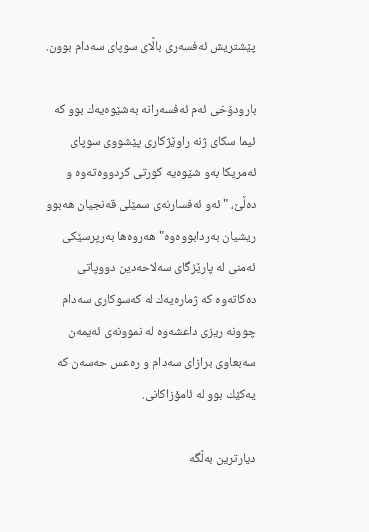پێشتریش ئه‌فسه‌رى باڵاى سوپاى سه‌دام بوون.

بارودۆخى ئه‌م ئه‌فسه‌رانه‌ به‌شێوه‌یه‌ك بوو كه‌ ئیما سكاى ژنه‌ راوێژكارى پێشووى سوپاى ئه‌مریكا به‌و شێوه‌یه‌ كورتى كردووه‌ته‌وه‌ و ده‌ڵێ، "ئه‌و ئه‌فسارنه‌ى سمێلى قه‌نجیان هه‌بوو ریشیان به‌ردابووه‌وه‌" هه‌روه‌ها به‌رپرسێكى ئه‌منى له‌ پارێزگاى سه‌لاحه‌دین دووپاتى ده‌كاته‌وه‌ كه‌ ژماره‌یه‌ك له‌ كه‌سوكارى سه‌دام چوونه‌ ریزى داعشه‌وه‌ له‌ نموونه‌ى ئه‌یمه‌ن سه‌بعاوى برازاى سه‌دام و ره‌عس حه‌سه‌ن كه‌ یه‌كێك بوو له‌ ئامۆزاكانى.

دیارترین به‌ڵگه‌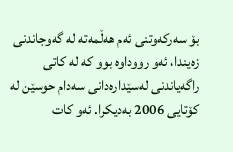بۆ سه‌ركه‌وتنى ئه‌م هه‌ڵمه‌ته‌ له‌ گه‌وجاندنى زه‌یندا، ئه‌و رووداوه‌ بوو كه‌ له‌ كاتى راگه‌یاندنى له‌سێداره‌دانى سه‌دام حوسێن له‌ كۆتایى 2006 به‌دیكرا. ئه‌و كات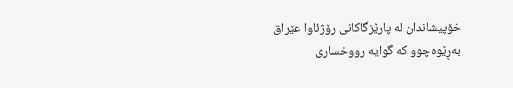خۆپیشاندان له‌ پارێزگاكانى رۆژئاوا عێراق به‌ڕێوه‌چوو كه‌ گوایه‌ رووخسارى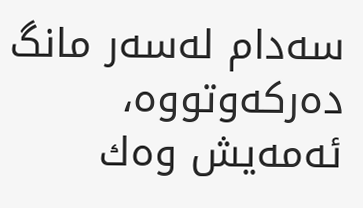سه‌دام له‌سه‌ر مانگ ده‌ركه‌وتووه‌، ئه‌مه‌یش وه‌ك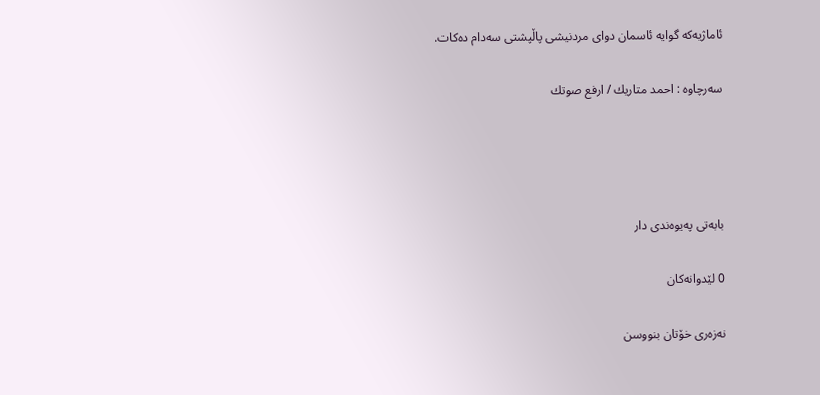ئاماژیه‌كه‌ گوایه‌ ئاسمان دواى مردنیشى پاڵپشتى سه‌دام ده‌كات.

سه‌رچاوه‌ : احمد متاریك / ارفع صوتك




بابەتی پەیوەندی دار

0 لێدوانەکان

نەزەری خۆتان بنووسن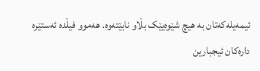ئیمەیلەکەتان بە هیچ شێوەیێک بڵاو نابێتەوە. هەموو فیڵدە ئەستێرە دارەکان ئیجبارین